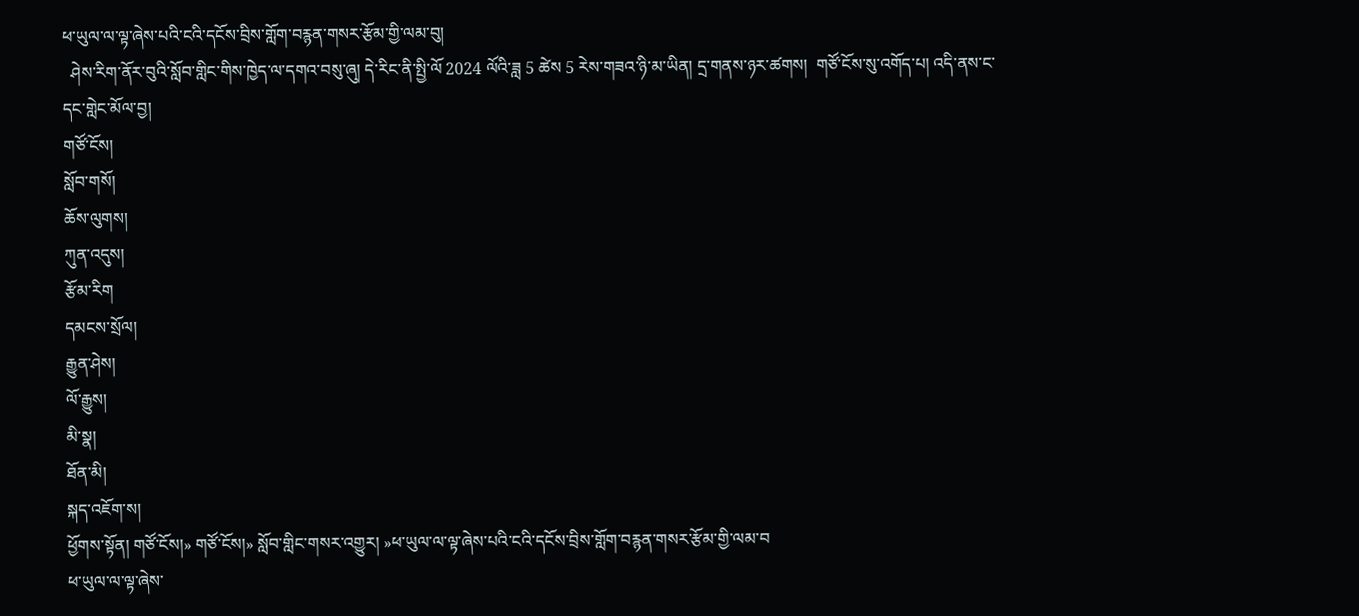ཕ་ཡུལ་ལ་ལྟ་ཞེས་པའི་ངའི་དངོས་བྲིས་གློག་བརྙན་གསར་རྩོམ་གྱི་ལམ་བུ།
  ཤེས་རིག་ནོར་བུའི་སློབ་གླིང་གིས་ཁྱེད་ལ་དགའ་བསུ་ཞུ། དེ་རིང་ནི་སྤྱི་ལོ 2024 ལོའི་ཟླ 5 ཚེས 5 རེས་གཟའ་ཉི་མ་ཡིན། དྲ་གནས་ཉར་ཚགས།  གཙོ་ངོས་སུ་འགོད་པ། འདི་ནས་ང་དང་གླེང་མོལ་བྱ།
གཙོ་ངོས།
སློབ་གསོ།
ཆོས་ལུགས།
ཀུན་འདུས།
རྩོམ་རིག
དམངས་སྲོལ།
རྒྱུན་ཤེས།
ལོ་རྒྱུས།
མི་སྣ།
ཐོན་མི།
སྐད་འཇོག་ས།
ཕྱོགས་སྟོན། གཙོ་ངོས།» གཙོ་ངོས།» སློབ་གླིང་གསར་འགྱུར། »ཕ་ཡུལ་ལ་ལྟ་ཞེས་པའི་ངའི་དངོས་བྲིས་གློག་བརྙན་གསར་རྩོམ་གྱི་ལམ་བ
ཕ་ཡུལ་ལ་ལྟ་ཞེས་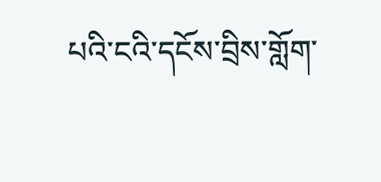པའི་ངའི་དངོས་བྲིས་གློག་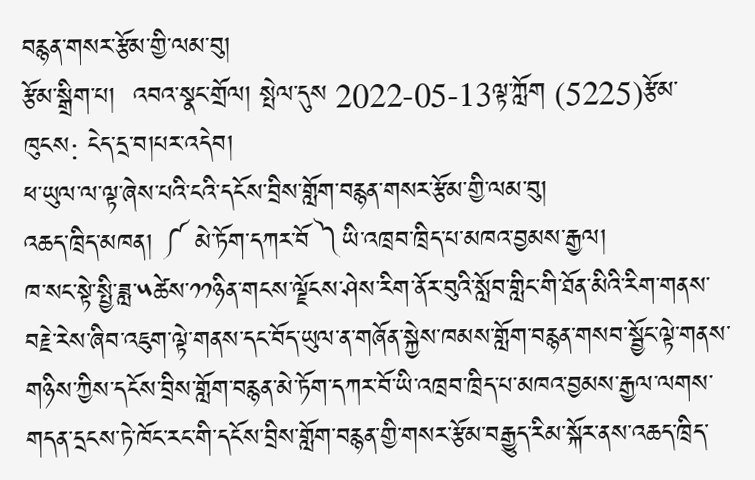བརྙན་གསར་རྩོམ་གྱི་ལམ་བུ།
རྩོམ་སྒྲིག་པ།  འབའ་སྣང་གྲོལ། སྤེལ་དུས 2022-05-13ལྟ་ཀློག (5225)རྩོམ་ཁུངས: ངེད་དྲ་བ།པར་འདེབ།
ཕ་ཡུལ་ལ་ལྟ་ཞེས་པའི་ངའི་དངོས་བྲིས་གློག་བརྙན་གསར་རྩོམ་གྱི་ལམ་བུ།
འཆད་ཁྲིད་མཁན། ༼ མེ་ཏོག་དཀར་བོ ༽ཡི་འཁྲབ་ཁྲིད་པ་མཁའ་བྱམས་རྒྱལ།
ཁ་སང་སྟེ་སྤྱི་ཟླ་༥ཚེས་༡༡ཉིན་གངས་ལྗོངས་ཤེས་རིག་ནོར་བུའི་སློབ་གླིང་གི་ཐོན་མིའི་རིག་གནས་བརྗེ་རེས་ཞིབ་འཇུག་ལྟེ་གནས་དང་བོད་ཡུལ་ན་གཞོན་སྐྱེས་ཁམས་གློག་བརྙན་གསབ་སྦྱོང་ལྟེ་གནས་གཉིས་ཀྱིས་དངོས་བྲིས་གློག་བརྙན་མེ་ཏོག་དཀར་བོ་ཡི་འཁྲབ་ཁྲིད་པ་མཁའ་བྱམས་རྒྱལ་ལགས་གདན་དྲངས་ཏེ་ཁོང་རང་གི་དངོས་བྲིས་གློག་བརྙན་གྱི་གསར་རྩོམ་བརྒྱུད་རིམ་སྐོར་ནས་འཆད་ཁྲིད་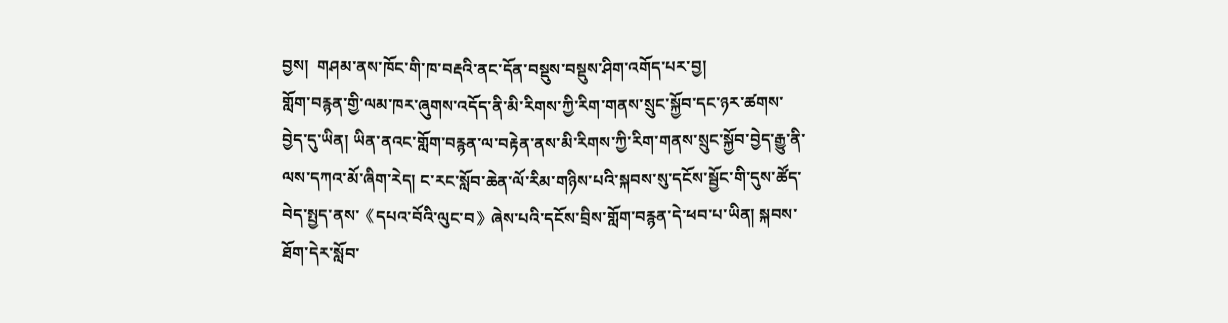བྱས།  གཤམ་ནས་ཁོང་གི་ཁ་བརྡའི་ནང་དོན་བསྡུས་བསྡུས་ཤིག་འགོད་པར་བྱ།
གློག་བརྙན་གྱི་ལམ་ཁར་ཞུགས་འདོད་ནི་མི་རིགས་ཀྱི་རིག་གནས་སྲུང་སྐྱོབ་དང་ཉར་ཚགས་བྱེད་དུ་ཡིན། ཡིན་ནའང་གློག་བརྙན་ལ་བརྟེན་ནས་མི་རིགས་ཀྱི་རིག་གནས་སྲུང་སྐྱོབ་བྱེད་རྒྱུ་ནི་ལས་དཀའ་མོ་ཞིག་རེད། ང་རང་སློབ་ཆེན་ལོ་རིམ་གཉིས་པའི་སྐབས་སུ་དངོས་སྦྱོང་གི་དུས་ཚོད་བེད་སྤྱད་ནས་《དཔའ་བོའི་ལུང་བ》ཞེས་པའི་དངོས་བྲིས་གློག་བརྙན་དེ་ཕབ་པ་ཡིན། སྐབས་ཐོག་དེར་སློབ་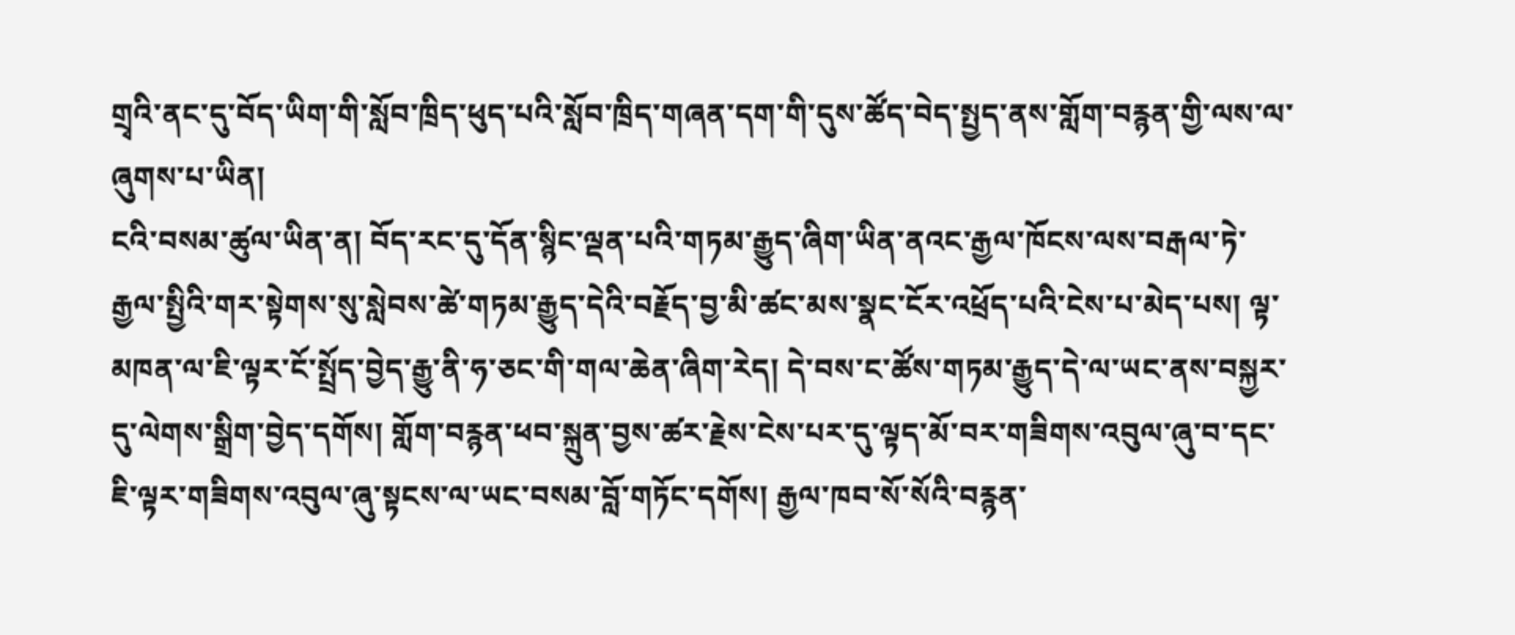གྲྭའི་ནང་དུ་བོད་ཡིག་གི་སློབ་ཁྲིད་ཕུད་པའི་སློབ་ཁྲིད་གཞན་དག་གི་དུས་ཚོད་བེད་སྤྱད་ནས་གློག་བརྙན་གྱི་ལས་ལ་ཞུགས་པ་ཡིན།
ངའི་བསམ་ཚུལ་ཡིན་ན། བོད་རང་དུ་དོན་སྙིང་ལྡན་པའི་གཏམ་རྒྱུད་ཞིག་ཡིན་ནའང་རྒྱལ་ཁོངས་ལས་བརྒལ་ཏེ་རྒྱལ་སྤྱིའི་གར་སྟེགས་སུ་སླེབས་ཚེ་གཏམ་རྒྱུད་དེའི་བརྗོད་བྱ་མི་ཚང་མས་སྣང་ངོར་འཕྲོད་པའི་ངེས་པ་མེད་པས། ལྟ་མཁན་ལ་ཇི་ལྟར་ངོ་སྤྲོད་བྱེད་རྒྱུ་ནི་ཧ་ཅང་གི་གལ་ཆེན་ཞིག་རེད། དེ་བས་ང་ཚོས་གཏམ་རྒྱུད་དེ་ལ་ཡང་ནས་བསྐྱར་དུ་ལེགས་སྒྲིག་བྱེད་དགོས། གློག་བརྙན་ཕབ་སྐྲུན་བྱས་ཚར་རྗེས་ངེས་པར་དུ་ལྟད་མོ་བར་གཟིགས་འབུལ་ཞུ་བ་དང་ཇི་ལྟར་གཟིགས་འབུལ་ཞུ་སྟངས་ལ་ཡང་བསམ་བློ་གཏོང་དགོས། རྒྱལ་ཁབ་སོ་སོའི་བརྙན་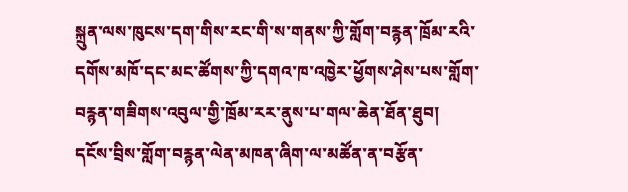སྐྲུན་ལས་ཁུངས་དག་གིས་རང་གི་ས་གནས་ཀྱི་གློག་བརྙན་ཁྲོམ་རའི་དགོས་མཁོ་དང་མང་ཚོགས་ཀྱི་དགའ་ཁ་འཁྱེར་ཕྱོགས་ཤེས་པས་གློག་བརྙན་གཟིགས་འབུལ་གྱི་ཁྲོམ་རར་ནུས་པ་གལ་ཆེན་ཐོན་ཐུབ།
དངོས་བྲིས་གློག་བརྙན་ལེན་མཁན་ཞིག་ལ་མཚོན་ན་བརྩོན་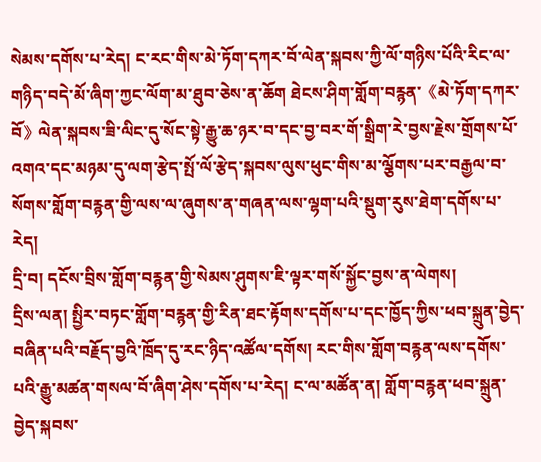སེམས་དགོས་པ་རེད། ང་རང་གིས་མེ་ཏོག་དཀར་བོ་ལེན་སྐབས་ཀྱི་ལོ་གཉིས་པོའི་རིང་ལ་གཉིད་བདེ་མོ་ཞིག་ཀྱང་ལོག་མ་ཐུབ་ཅེས་ན་ཆོག ཐེངས་ཤིག་གློག་བརྙན་《མེ་ཏོག་དཀར་བོ》ལེན་སྐབས་ཟི་ལིང་དུ་སོང་སྟེ་རྒྱུ་ཆ་ཉར་བ་དང་བྱ་བར་གོ་སྒྲིག་རེ་བྱས་རྗེས་གྲོགས་པོ་འགའ་དང་མཉམ་དུ་ལག་རྩེད་སྤོ་ལོ་རྩེད་སྐབས་ལུས་ཕུང་གིས་མ་ལྕོགས་པར་བརྒྱལ་བ་སོགས་གློག་བརྙན་གྱི་ལས་ལ་ཞུགས་ན་གཞན་ལས་ལྷག་པའི་སྡུག་རུས་ཐེག་དགོས་པ་རེད།
དྲི་བ། དངོས་བྲིས་གློག་བརྙན་གྱི་སེམས་ཤུགས་ཇི་ལྟར་གསོ་སྐྱོང་བྱས་ན་ལེགས།
དྲིས་ལན། སྤྱིར་བཏང་གློག་བརྙན་གྱི་རིན་ཐང་རྟོགས་དགོས་པ་དང་ཁྱོད་ཀྱིས་ཕབ་སྐྲུན་བྱེད་བཞིན་པའི་བརྗོད་བྱའི་ཁྲོད་དུ་རང་ཉིད་འཚོལ་དགོས། རང་གིས་གློག་བརྙན་ལས་དགོས་པའི་རྒྱུ་མཚན་གསལ་བོ་ཞིག་ཤེས་དགོས་པ་རེད། ང་ལ་མཚོན་ན། གློག་བརྙན་ཕབ་སྐྲུན་བྱེད་སྐབས་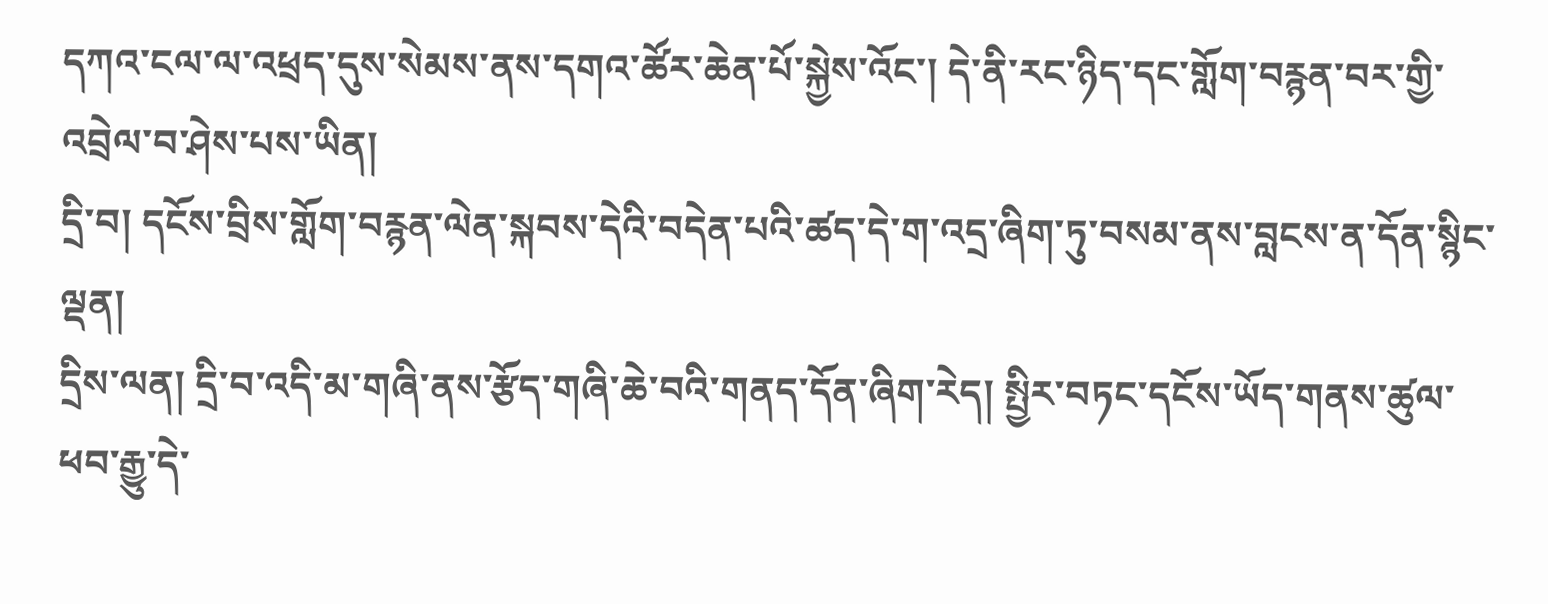དཀའ་ངལ་ལ་འཕྲད་དུས་སེམས་ནས་དགའ་ཚོར་ཆེན་པོ་སྐྱེས་འོང་། དེ་ནི་རང་ཉིད་དང་གློག་བརྙན་བར་གྱི་འབྲེལ་བ་ཤེས་པས་ཡིན།
དྲི་བ། དངོས་བྲིས་གློག་བརྙན་ལེན་སྐབས་དེའི་བདེན་པའི་ཚད་དེ་ག་འདྲ་ཞིག་ཏུ་བསམ་ནས་བླངས་ན་དོན་སྙིང་ལྡན།
དྲིས་ལན། དྲི་བ་འདི་མ་གཞི་ནས་རྩོད་གཞི་ཆེ་བའི་གནད་དོན་ཞིག་རེད། སྤྱིར་བཏང་དངོས་ཡོད་གནས་ཚུལ་ཕབ་རྒྱུ་དེ་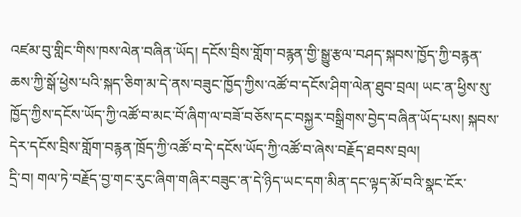འཛམ་བུ་གླིང་གིས་ཁས་ལེན་བཞིན་ཡོད། དངོས་བྲིས་གློག་བརྙན་གྱི་སྒྱུ་རྩལ་བཤད་སྐབས་ཁྱོད་ཀྱི་བརྙན་ཆས་ཀྱི་སྒོ་ཕྱེས་པའི་སྐད་ཅིག་མ་དེ་ནས་བཟུང་ཁྱོད་ཀྱིས་འཚོ་བ་དངོས་ཤིག་ལེན་ཐུབ་བྲལ། ཡང་ན་ཕྱིས་སུ་ཁྱོད་ཀྱིས་དངོས་ཡོད་ཀྱི་འཚོ་བ་མང་བོ་ཞིག་ལ་བཟོ་བཅོས་དང་བསྐྱར་བསྒྲིགས་བྱེད་བཞིན་ཡོད་པས། སྐབས་དེར་དངོས་བྲིས་གློག་བརྙན་ཁྲོད་ཀྱི་འཚོ་བ་དེ་དངོས་ཡོད་ཀྱི་འཚོ་བ་ཞེས་བརྗོད་ཐབས་བྲལ།
དྲི་བ། གལ་ཏེ་བརྗོད་བྱ་གང་རུང་ཞིག་གཞིར་བཟུང་ན་དེ་ཉིད་ཡང་དག་མིན་དང་ལྟད་མོ་བའི་སྣང་ངོར་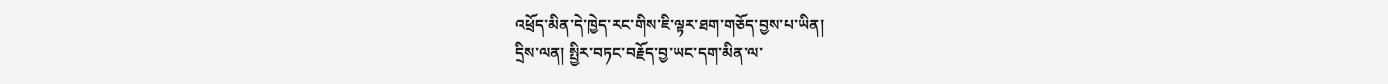འཕྲོད་མིན་དེ་ཁྱེད་རང་གིས་ཇི་ལྟར་ཐག་གཅོད་བྱས་པ་ཡིན།
དྲིས་ལན། སྤྱིར་བཏང་བརྗོད་བྱ་ཡང་དག་མིན་ལ་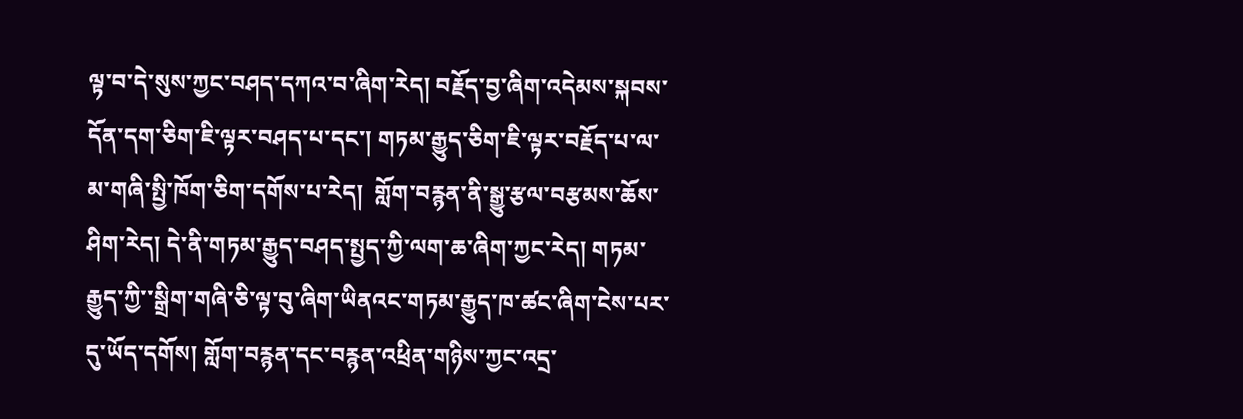ལྟ་བ་དེ་སུས་ཀྱང་བཤད་དཀའ་བ་ཞིག་རེད། བརྗོད་བྱ་ཞིག་འདེམས་སྐབས་དོན་དག་ཅིག་ཇི་ལྟར་བཤད་པ་དང་། གཏམ་རྒྱུད་ཅིག་ཇི་ལྟར་བརྗོད་པ་ལ་མ་གཞི་སྤྱི་ཁོག་ཅིག་དགོས་པ་རེད།  གློག་བརྙན་ནི་སྒྱུ་རྩལ་བརྩམས་ཆོས་ཤིག་རེད། དེ་ནི་གཏམ་རྒྱུད་བཤད་སྤྱད་ཀྱི་ལག་ཆ་ཞིག་ཀྱང་རེད། གཏམ་རྒྱུད་ཀྱི་་སྒྲིག་གཞི་ཅི་ལྟ་བུ་ཞིག་ཡིནའང་གཏམ་རྒྱུད་ཁ་ཚང་ཞིག་ངེས་པར་དུ་ཡོད་དགོས། གློག་བརྙན་དང་བརྙན་འཕྲིན་གཉིས་ཀྱང་འདྲ་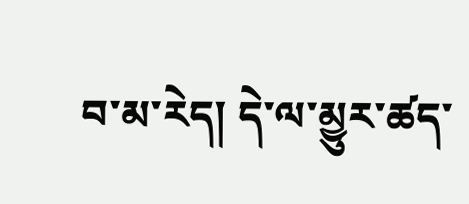བ་མ་རེད། དེ་ལ་མྱུར་ཚད་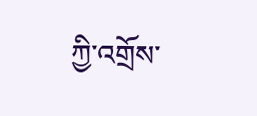ཀྱི་འགྲོས་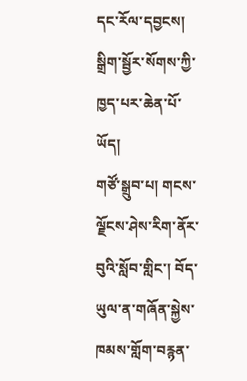དང་རོལ་དབྱངས། སྒྲིག་སྦྱོར་སོགས་ཀྱི་ཁྱད་པར་ཆེན་པོ་ཡོད།
གཙོ་སྒྲུབ་པ། གངས་ལྗོངས་ཤེས་རིག་ནོར་བུའི་སློབ་གླིང་། བོད་ཡུལ་ན་གཞོན་སྐྱེས་ཁམས་གློག་བརྙན་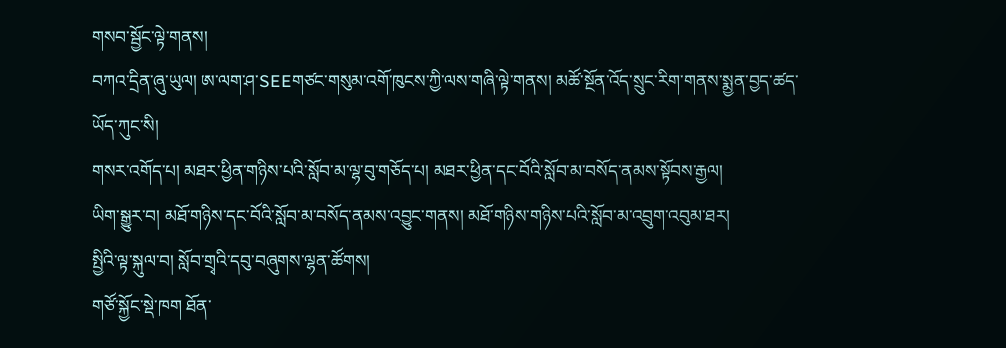གསབ་སྦྱོང་ལྟེ་གནས།
བཀའ་དྲིན་ཞུ་ཡུལ། ཨ་ལག་ཤ་SEEགཙང་གསུམ་འགོ་ཁུངས་ཀྱི་ལས་གཞི་ལྟེ་གནས། མཚོ་སྔོན་འོད་སྲུང་རིག་གནས་སྨྱན་བྱད་ཚད་ཡོད་ཀུང་སི།
གསར་འགོད་པ། མཐར་ཕྱིན་གཉིས་པའི་སློབ་མ་ལྷ་བུ་གཅོད་པ། མཐར་ཕྱིན་དང་བོའི་སློབ་མ་བསོད་ནམས་སྟོབས་རྒྱལ།
ཡིག་སྒྱུར་བ། མཐོ་གཉིས་དང་བོའི་སློབ་མ་བསོད་ནམས་འབྱུང་གནས། མཐོ་གཉིས་གཉིས་པའི་སློབ་མ་འབྲུག་འབུམ་ཐར།
སྤྱིའི་ལྟ་སྐུལ་བ། སློབ་གྲྭའི་དབུ་བཞུགས་ལྷན་ཚོགས།
གཙོ་སྐྱོང་སྡེ་ཁག ཐོན་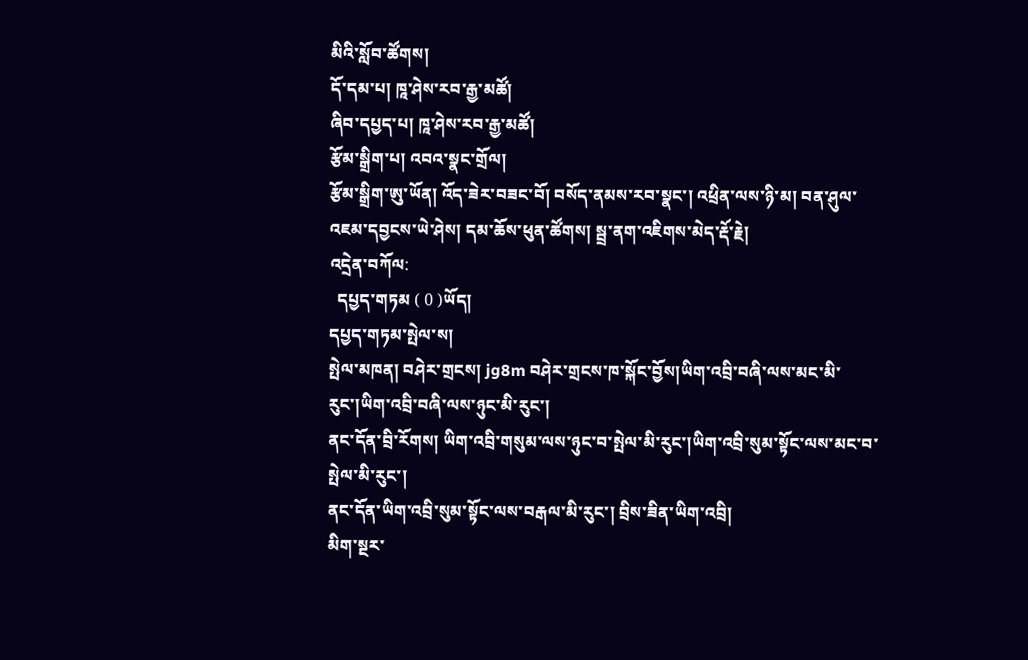མིའི་སློབ་ཚོགས།
དོ་དམ་པ། ཁཱ་ཤེས་རབ་རྒྱ་མཚོ།
ཞིབ་དཔྱད་པ། ཁཱ་ཤེས་རབ་རྒྱ་མཚོ།
རྩོམ་སྒྲིག་པ། འབའ་སྣང་གྲོལ།
རྩོམ་སྒྲིག་ཨུ་ཡོན། འོད་ཟེར་བཟང་བོ། བསོད་ནམས་རབ་སྣང་། འཕྲིན་ལས་ཉི་མ། བན་ཤུལ་འཇམ་དབྱངས་ཡེ་ཤེས། དམ་ཆོས་ཕུན་ཚོགས། སྦྲ་ནག་འཇིགས་མེད་རྡོ་རྗེ།
འདྲེན་བཀོལ:
  དཔྱད་གཏམ ( 0 )ཡོད།
དཔྱད་གཏམ་སྤེལ་ས།
སྤེལ་མཁན། བཤེར་གྲངས། jg8m བཤེར་གྲངས་ཁ་སྐོང་བྱོས།ཡིག་འབྲི་བཞི་ལས་མང་མི་རུང་།ཡིག་འབྲི་བཞི་ལས་ཉུང་མི་རུང་།
ནང་དོན་བྲི་རོགས། ཡིག་འབྲི་གསུམ་ལས་ཉུང་བ་སྤེལ་མི་རུང་།ཡིག་འབྲི་སུམ་སྟོང་ལས་མང་བ་སྤེལ་མི་རུང་།
ནང་དོན་ཡིག་འབྲི་སུམ་སྟོང་ལས་བརྒལ་མི་རུང་། བྲིས་ཟིན་ཡིག་འབྲི།
མིག་སྔར་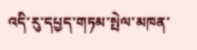འདི་རུ་དཔྱད་གཏམ་སྤེལ་མཁན་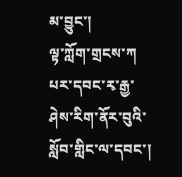མ་བྱུང་།
ལྟ་ཀློག་གྲངས་ཀ
པར་དབང་རྭ་རྒྱ་ཤེས་རིག་ནོར་བུའི་སློབ་གླིང་ལ་དབང་།